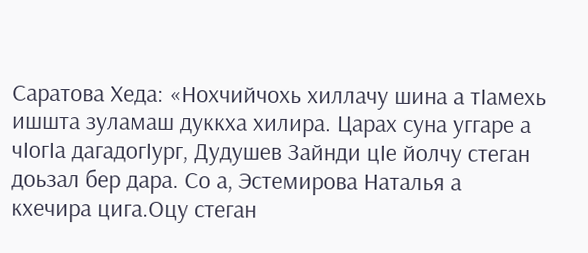Саратова Хеда: «Нохчийчохь хиллачу шина а тIамехь ишшта зуламаш дуккха хилира. Царах суна уггаре а чIогIа дагадогIург, Дудушев Зайнди цIе йолчу стеган доьзал бер дара. Со а, Эстемирова Наталья а кхечира цига.Оцу стеган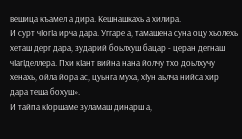вешица къамел а дира. Кешнашкахь а хилира.
И сурт чIогIа ирча дара. Уггаре а, тамашена суна оцу хьолехь хеташ дерг дара, зударий боьлхуш бацар - церан дегнаш чIагIделлера. Пхи кIант вийна нана йолчу тхо доьлхучу хенахь, ойла йора ас, цуьнга муха, хIун аьлча нийса хир дара теша бохуш».
И тайпа кIоршаме зуламаш динарш а,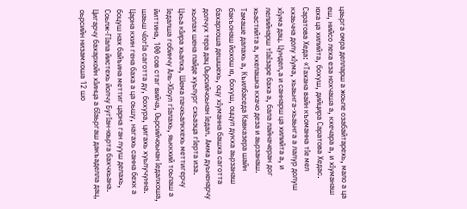цаьрга омра делларш а жоьпе озабайтарехь, мало а ца еш, нийсо леха еза нохчаша а, кхечара а, и хIуманаш юха ца хилийта, бохуш, дийцира Саратова Хедас.
Саратова Хеда: «Тахана вайн къоманна тIе мел кхаьчна долу хIума, хьаьнга-хьаьнга а лалур долуш хIума дац. Цундел,а и саннарш ца хилийта а, и лелийнарш тIаIзаре баха а, бала лайначеран дог хьастийта а, кхелашка кхачо деза и аьрзанаш.
Тамаше далахь а, Къилбаседа Кавказера шайн бакъонаш йохош ю, бохуш, оццул дукха аьрзанаш бахархоша дешшехь, оцу хIуманна башха саготта долчух тера дац Оьрсийчоьнан Iедал. Амма дуьненарчу хьолах шена пайде хуьлург схьаэца гIерта иза.
Цхьа кIира хьалха, Шема пачхьалкхехь меттигерчу Iедалша гобинчу Аль-ХIоул гIалахь, яьккхий тоьпаш а йиттина, 100 сов стаг вийча, Оьрсийчоьнан Iедалхоша, шаьш чIогIа саготта ду, бохура, цигахь хуьлучунна. Царна кхин гена баха а ца оьшу, нагахь санна бехк а боцуш нах байъина меттиг царна ган лууш делахь, Соьлж-ГIала йистехь йолчу БугIан-юьрта бахчхьана. Цигарчу бахархойн хIинца а бIаьргаш дакъаделла дац, оьрсийн низамхоша 12 шо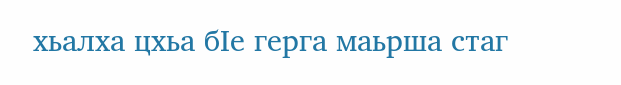хьалха цхьа бIе герга маьрша стаг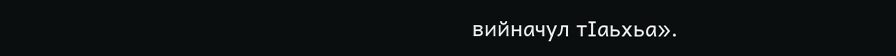вийначул тIаьхьа».